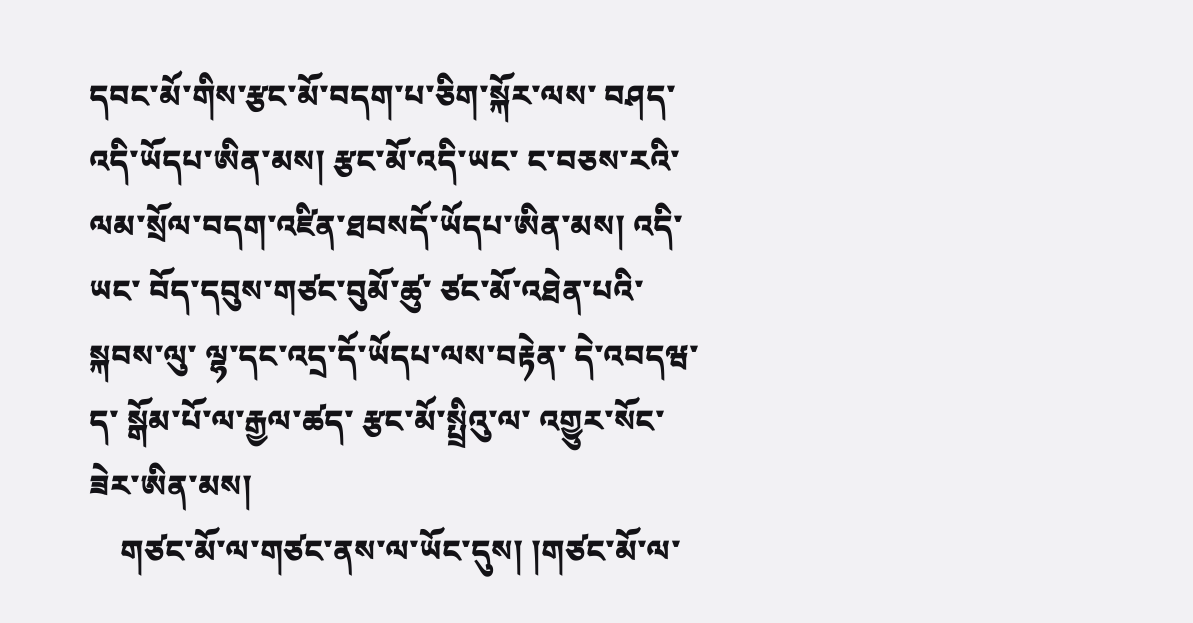དབང་མོ་གིས་རྩང་མོ་བདག་པ་ཅིག་སྐོར་ལས་ བཤད་འདི་ཡོདཔ་ཨིན་མས། རྩང་མོ་འདི་ཡང་ ང་བཅས་རའི་ ལམ་སྲོལ་བདག་འཛིན་ཐབསདོ་ཡོདཔ་ཨིན་མས། འདི་ཡང་ བོད་དབུས་གཙང་བུམོ་ཚུ་ ཙང་མོ་འཐེན་པའི་སྐབས་ལུ་ ལྷ་དང་འདྲ་དོ་ཡོདཔ་ལས་བརྟེན་ དེ་འབདཝ་ད་ སྒོམ་པོ་ལ་རྒྱལ་ཚད་ རྩང་མོ་སྤྲིའུ་ལ་ འགྱུར་སོང་ཟེར་ཨིན་མས།
    གཙང་མོ་ལ་གཙང་ནས་ལ་ཡོང་དུས། །གཙང་མོ་ལ་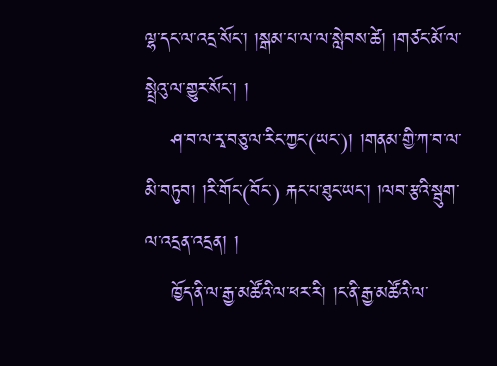ལྷ་དང་ལ་འདྲ་སོང་། །སྒམ་པ་ལ་ལ་སླེབས་ཚེ། །གཙང་མོ་ལ་སྤྲེའུ་ལ་གྱུར་སོང་། །
    ཤ་བ་ལ་རྭ་བཅུ་ལ་རིང་ཀྱང་(ཡང་)། །གནམ་གྱི་ཀ་བ་ལ་མི་བཏུབ། །རི་གོང་(བོང་) རྐང་པ་ཐུང་ཡང་། །ལབ་རྩའི་སྦུག་ལ་འདྲན་འདྲན། །
    ཁྱོད་ནི་ལ་རྒྱ་མཚོའི་ལ་ཕར་རི། །ང་ནི་རྒྱ་མཚོའི་ལ་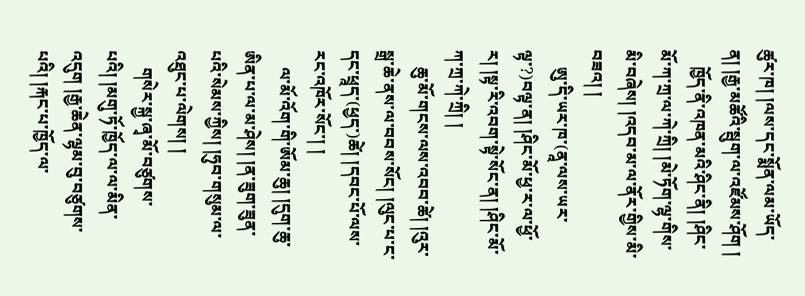ཚུར་ཁ། །ལས་དང་སྨོན་ལམ་ཡོད་ན། །རྒྱ་མཚོའི་སྦུག་ལ་འཛོམས་ཤོག །
    ཁྱོད་ནི་འཁན་མའི་ཤིང་ནི། །ཤིང་མོ་ཀ་ཀྲ་ལ་ཀེ་ཀྲི། །མེ་ཏོག་ལྷ་གིས་མི་བཞེས། །འདབ་མ་ལ་ནོར་གྱིས་མི་བཟའ། །
    ཨུ་དི་ཡར་ཁ་(ནཱ་ལས་ཡར་ལྟ་?)བལྟ་ན། །ཤིང་མོ་ཕྱ་ར་ལ་ཕྱོ་ར། །སྟ་རི་འབག་སྟེ་སོང་ན། །ཤིང་མོ་ཀ་ཀྲ་ཀེ་ཀྲི། །
    ཆུ་མོ་གངས་ལས་འབབ་ཚེ། །འུར་སྒྲ་ཆེ་ནས་ལ་བབས་སོང། །ལུང་པ་ང་དང་ཕྲཱད་(ཕྱད་)ཚེ། །དབང་པོ་ལས་རང་འཁོར་སོང་། །
    ལ་མོ་འོག་གི་ཨོམ་ཆུ། །དུག་ཆུ་ཨིན་པ་ལ་མ་ཤེས། །ན་ཟུག་ཟུན་པའི་སེམས་ཀྱིས། །ཧུབ་གསུམ་ལ་འཐུང་པ་ལེགས། །
    གསེར་སྐྱ་ཞྭ་མོ་བཙུགས་པའི། །མགུ་ཏོ་ཁྱོད་ལ་ལ་མིན་འདུག །རྒྱ་ཆེན་ལྷམ་བུ་བཙུགས་པའི། །རྐང་པ་ཁྱོད་ལ་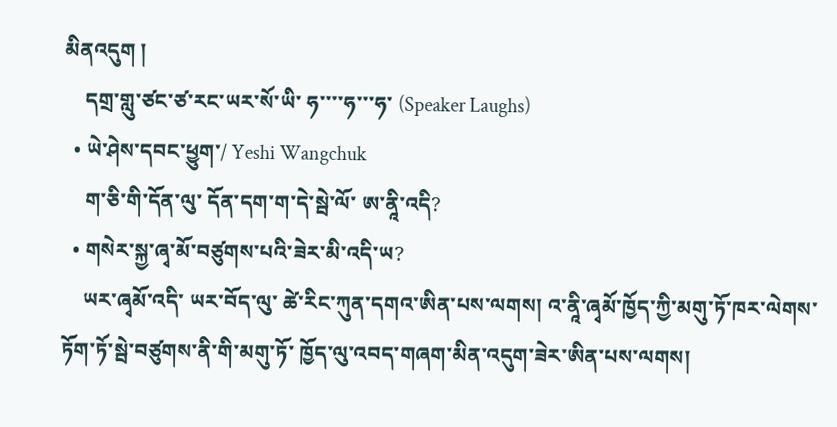མིནའདུག །
    དགྲ་གླུ་ཙང་ཙ་རང་ཡར་སོ་ཡི་ ཧ་་་་ཧ་་་ཧ་ (Speaker Laughs)
  • ཡེ་ཤེས་དབང་ཕྱུག་/ Yeshi Wangchuk
    ག་ཅི་གི་དོན་ལུ་ དོན་དག་ག་དེ་སྦེ་ལོ་ ཨ་ནཱི་འདི?
  • གསེར་སྐྱ་ཞྭ་མོ་བཙུགས་པའི་ཟེར་མི་འདི་ཡ?
    ཡར་ཞྭམོ་འདི་ ཡར་བོད་ལུ་ ཚེ་རིང་ཀུན་དགའ་ཨིན་པས་ལགས། འ་ནཱི་ཞྭམོ་ཁྱོད་ཀྱི་མགུ་ཏོ་ཁར་ལེགས་ཏོག་ཏོ་སྦེ་བཙུགས་ནི་གི་མགུ་ཏོ་ ཁྱོད་ལུ་འབད་གཞག་མིན་འདུག་ཟེར་ཨིན་པས་ལགས།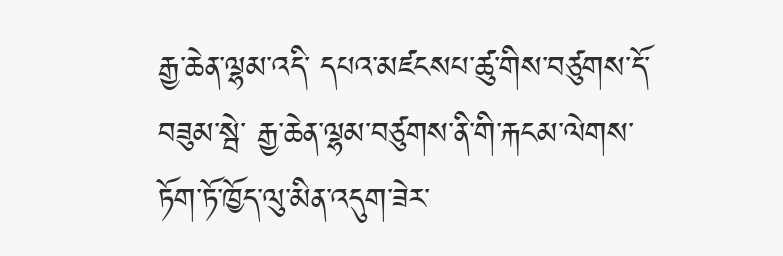རྒྱ་ཆེན་ལྷམ་འདི་ དཔའ་མཛངསཔ་ཚུ་གིས་བཙུགས་དོ་བཟུམ་སྦེ་ རྒྱ་ཆེན་ལྷམ་བཙུགས་ནི་གི་རྐངམ་ལེགས་ཏོག་ཏོ་ཁྱོད་ལུ་མིན་འདུག་ཟེར་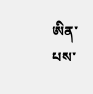ཨིན་པས་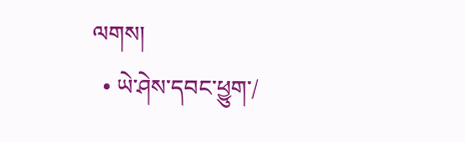ལགས།
  • ཡེ་ཤེས་དབང་ཕྱུག་/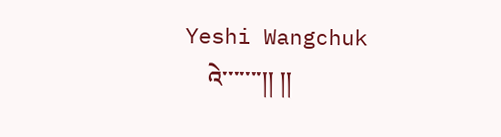Yeshi Wangchuk
    འེ་་་་་་་།། །།